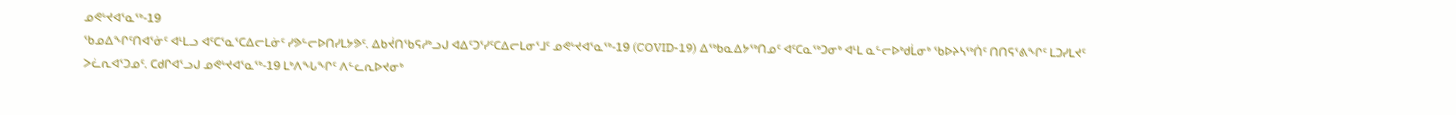ᓄᕙᒡᔪᐊᕐᓇᖅ-19
ᖃᓄᐃᖏᑦᑎᐊᕐᓃᑦ ᐊᒻᒪᓗ ᐊᑦᑕᕐᓇᕐᑕᐃᓕᒪᓃᑦ ᓯᕗᓪᓕᐅᑎᓯᒪᔭᕗᑦ. ᐃᑲᔫᑎᖃᕋᓱᒃᓗᒍ ᐊᐃᑦᑐᕐᓯᑦᑕᐃᓕᒪᓂᕐᒧᑦ ᓄᕙᒡᔪᐊᕐᓇᖅ-19 (COVID-19) ᐃᖅᑲᓇᐃᔭᖅᑎᓄᑦ ᐊᑦᑕᓇᖅᑐᓂᒃ ᐊᒻᒪ ᓇᓪᓕᐅᒃᑯᒫᓂᒃ ᖃᐅᔨᓴᖅᑏᑦ ᑎᑎᕋᕐᕕᖏᑦ ᒪᑐᓯᒪᔪᑦ ᐳᓛᕆᐊᕐᑐᓄᑦ. ᑕᑯᒋᐊᕐᓗᒍ ᓄᕙᒡᔪᐊᕐᓇᖅ-19 ᒪᒃᐱᖓᖏᑦ ᐱᓪᓚᕆᐅᔪᓂᒃ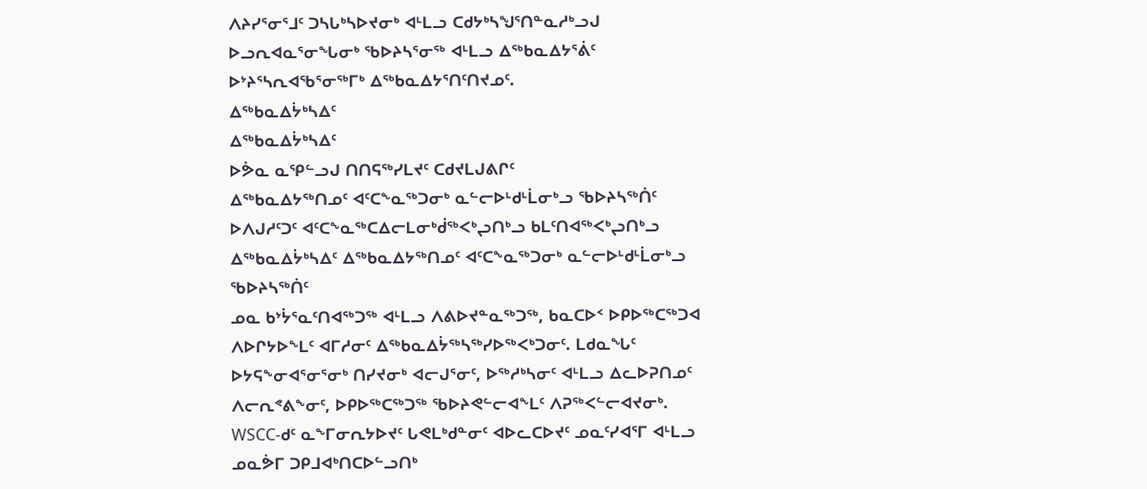ᐱᔨᓯᕐᓂᕐᒧᑦ ᑐᓴᒐᒃᓴᐅᔪᓂᒃ ᐊᒻᒪᓗ ᑕᑯᔭᒃᓴᖑᕐᑎᓐᓇᓱᒃᓗᒍ ᐅᓗᕆᐊᓇᕐᓂᖓᓂᒃ ᖃᐅᔨᓴᕐᓂᖅ ᐊᒻᒪᓗ ᐃᖅᑲᓇᐃᔭᕐᕖᑦ ᐅᔾᔨᕐᓴᕆᐊᖃᕐᓂᖅᒥᒃ ᐃᖅᑲᓇᐃᔭᕐᑎᑦᑎᔪᓄᑦ.
ᐃᖅᑲᓇᐃᔮᒃᓴᐃᑦ
ᐃᖅᑲᓇᐃᔮᒃᓴᐃᑦ
ᐅᕘᓇ ᓇᕿᓪᓗᒍ ᑎᑎᕋᖅᓯᒪᔪᑦ ᑕᑯᔪᒪᒍᕕᒋᑦ
ᐃᖅᑲᓇᐃᔭᖅᑎᓄᑦ ᐊᑦᑕᖕᓇᖅᑐᓂᒃ ᓇᓪᓕᐅᒻᑯᒻᒫᓂᒃᓗ ᖃᐅᔨᓴᖅᑏᑦ ᐅᐱᒍᓱᑦᑐᑦ ᐊᑦᑕᖕᓇᖅᑕᐃᓕᒪᓂᒃᑰᖅᐸᒃᖢᑎᒃᓗ ᑲᒪᑦᑎᐊᖅᐸᒃᖢᑎᒃᓗ
ᐃᖅᑲᓇᐃᔮᒃᓴᐃᑦ ᐃᖅᑲᓇᐃᔭᖅᑎᓄᑦ ᐊᑦᑕᖕᓇᖅᑐᓂᒃ ᓇᓪᓕᐅᒻᑯᒻᒫᓂᒃᓗ ᖃᐅᔨᓴᖅᑏᑦ
ᓄᓇ ᑲᔾᔮᕐᓇᑦᑎᐊᖅᑐᖅ ᐊᒻᒪᓗ ᐱᕕᐅᔪᓐᓇᖅᑐᖅ, ᑲᓇᑕᐅᑉ ᐅᑭᐅᖅᑕᖅᑐᐊ ᐱᐅᒋᔭᐅᖕᒪᑦ ᐊᒥᓱᓂᑦ ᐃᖅᑲᓇᐃᔮᖅᓴᖅᓯᐅᖅᐸᒃᑐᓂᑦ. ᒪᑯᓇᖓᑦ ᐅᔭᕋᖕᓂᐊᕐᓂᕐᓂᒃ ᑎᓯᔪᓂᒃ ᐊᓕᒍᕐᓂᑦ, ᐅᖅᓱᒃᓴᓂᑦ ᐊᒻᒪᓗ ᐃᓚᐅᕈᑎᓄᑦ ᐱᓕᕆᕝᕕᖕᓂᑦ, ᐅᑭᐅᖅᑕᖅᑐᖅ ᖃᐅᔨᕙᓪᓕᐊᖕᒪᑦ ᐱᕈᖅᐸᓪᓕᐊᔪᓂᒃ.
WSCC-ᑯᑦ ᓇᖕᒥᓂᕆᔭᐅᔪᑦ ᒐᕙᒪᒃᑯᓐᓂᑦ ᐊᐅᓚᑕᐅᔪᑦ ᓄᓇᑦᓯᐊᕐᒥ ᐊᒻᒪᓗ ᓄᓇᕘᒥ ᑐᑭᒧᐊᒃᑎᑕᐅᓪᓗᑎᒃ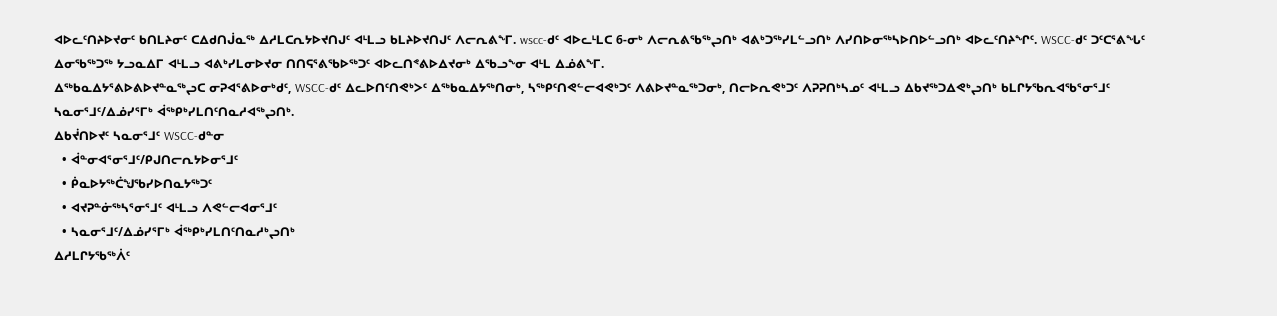ᐊᐅᓚᑦᑎᔨᐅᔪᓂᑦ ᑲᑎᒪᔨᓂᑦ ᑕᐃᑯᑎᒎᓇᖅ ᐃᓱᒪᑕᕆᔭᐅᔪᑎᒍᑦ ᐊᒻᒪᓗ ᑲᒪᔨᐅᔪᑎᒍᑦ ᐱᓕᕆᕕᖕᒥ. wscc-ᑯᑦ ᐊᐅᓚᒻᒪᑕ 6-ᓂᒃ ᐱᓕᕆᕕᖃᖅᖢᑎᒃ ᐊᕕᒃᑐᖅᓯᒪᓪᓗᑎᒃ ᐱᓯᑎᐅᓂᖅᓴᐅᑎᐅᓪᓗᑎᒃ ᐊᐅᓚᑦᑎᔨᖏᑦ. WSCC-ᑯᑦ ᑐᑦᑕᕐᕕᖓᑦ ᐃᓂᖃᖅᑐᖅ ᔭᓗᓇᐃᒥ ᐊᒻᒪᓗ ᐊᕕᒃᓯᒪᓂᐅᔪᓂ ᑎᑎᕋᕐᕕᖃᐅᖅᑐᑦ ᐊᐅᓚᑎᕝᕕᐅᐃᔪᓂᒃ ᐃᖃᓗᖕᓂ ᐊᒻᒪ ᐃᓅᕕᖕᒥ.
ᐃᖅᑲᓇᐃᔭᕐᕕᐅᕕᐅᔪᓐᓇᖅᖢᑕ ᓂᕈᐊᕐᕕᐅᓂᒃᑯᑦ, WSCC-ᑯᑦ ᐃᓚᐅᑎᑦᑎᕙᒃᐳᑦ ᐃᖅᑲᓇᐃᔭᖅᑎᓂᒃ, ᓴᖅᑭᑦᑎᕙᓪᓕᐊᕙᒃᑐᑦ ᐱᕕᐅᔪᓐᓇᖅᑐᓂᒃ, ᑎᓕᐅᕆᕙᒃᑐᑦ ᐱᕈᕈᑎᒃᓴᓄᑦ ᐊᒻᒪᓗ ᐃᑲᔪᖅᑐᐃᕙᒃᖢᑎᒃ ᑲᒪᒋᔭᖃᕆᐊᖃᕐᓂᕐᒧᑦ ᓴᓇᓂᕐᒧᑦ/ᐃᓅᓯᕐᒥᒃ ᐋᖅᑭᒃᓯᒪᑎᑦᑎᓇᓱᐊᖅᖢᑎᒃ.
ᐃᑲᔫᑎᐅᔪᑦ ᓴᓇᓂᕐᒧᑦ WSCC-ᑯᓐᓂ
  • ᐋᓐᓂᐊᕐᓂᕐᒧᑦ/ᑭᒍᑎᓕᕆᔭᐅᓂᕐᒧᑦ
  • ᑮᓇᐅᔭᖅᑖᖑᖃᓯᐅᑎᓇᔭᖅᑐᑦ
  • ᐊᔪᕈᓐᓃᖅᓴᕐᓂᕐᒧᑦ ᐊᒻᒪᓗ ᐱᕙᓪᓕᐊᓂᕐᒧᑦ
  • ᓴᓇᓂᕐᒧᑦ/ᐃᓅᓯᕐᒥᒃ ᐋᖅᑭᒃᓯᒪᑎᑦᑎᓇᓱᒃᖢᑎᒃ
ᐃᓱᒪᒋᔭᖃᖅᐲᑦ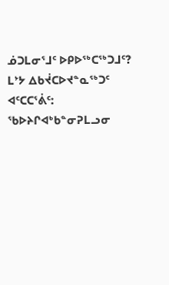ᓅᑐᒪᓂᕐᒧᑦ ᐅᑭᐅᖅᑕᖅᑐᒧᑦ?
ᒪᔾᔭ ᐃᑲᔫᑕᐅᔪᓐᓇᖅᑐᑦ ᐊᑦᑕᑕᕐᕖᑦ:
ᖃᐅᔨᒋᐊᒃᑲᓐᓂᕈᒪᓗᓂ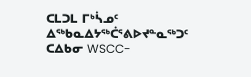ᑕᒪᑐᒪ ᒥᒃᓵᓄᑦ ᐃᖅᑲᓇᐃᔭᖅᑖᕐᕕᐅᔪᓐᓇᖅᑐᑦ ᑕᐃᑲᓂ WSCC-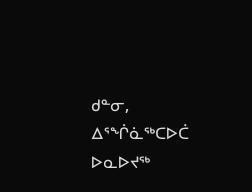ᑯᓐᓂ, ᐃᕐᖐᓈᖅᑕᐅᑖ ᐅᓇᐅᔪᖅ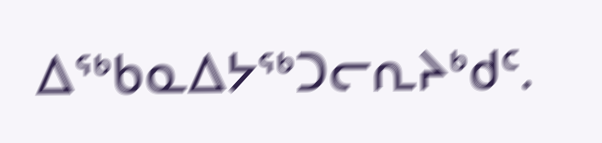ᐃᖅᑲᓇᐃᔭᖅᑐᓕᕆᔨᒃᑯᑦ.